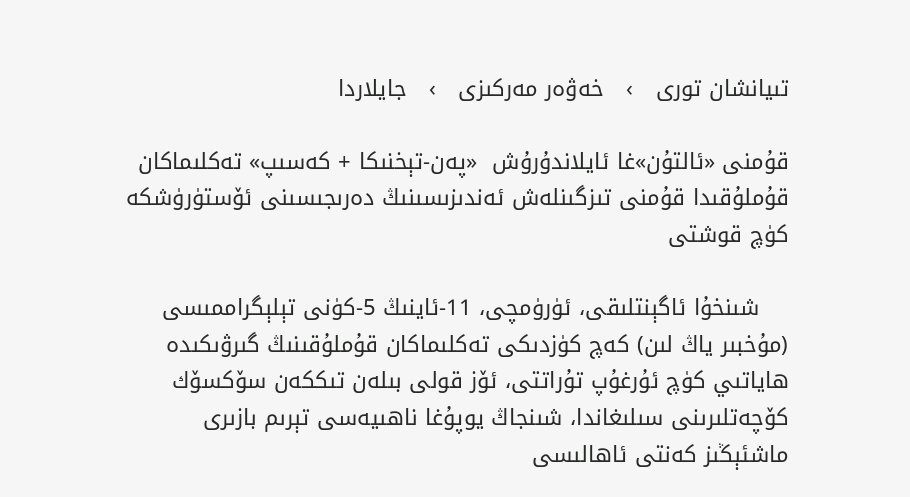تىيانشان تورى   ›   خەۋەر مەركىزى   ›   جايلاردا

قۇمنى «ئالتۇن»غا ئايلاندۇرۇش  «پەن-تېخنىكا + كەسىپ» تەكلىماكان قۇملۇقىدا قۇمنى تىزگىنلەش ئەندىزىسىنىڭ دەرىجىسىنى ئۆستۈرۈشكە كۈچ قوشتى

    شىنخۇا ئاگېنتلىقى، ئۈرۈمچى، 11-ئاينىڭ 5-كۈنى تېلېگراممىسى (مۇخبىر ياڭ لىن) كەچ كۈزدىكى تەكلىماكان قۇملۇقىنىڭ گىرۋىكىدە ھاياتىي كۈچ ئۇرغۇپ تۇراتتى، ئۆز قولى بىلەن تىككەن سۆكسۆك كۆچەتلىرىنى سىلىغاندا، شىنجاڭ يوپۇغا ناھىيەسى تېرىم بازىرى ماشئېڭىز كەنتى ئاھالىسى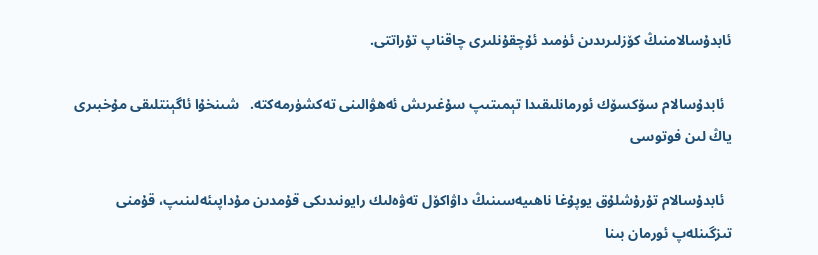ئابدۇسالامنىڭ كۆزلىرىدىن ئۈمىد ئۇچقۇنلىرى چاقناپ تۇراتتى.

  ئابدۇسالام سۆكسۆك ئورمانلىقىدا تېمىتىپ سۇغىرىش ئەھۋالىنى تەكشۈرمەكتە.   شىنخۇا ئاگېنتلىقى مۇخبىرى ياڭ لىن فوتوسى

  ئابدۇسالام تۇرۇشلۇق يوپۇغا ناھىيەسىنىڭ داۋاكۆل تەۋەلىك رايونىدىكى قۇمدىن مۇداپىئەلىنىپ، قۇمنى تىزگىنلەپ ئورمان بىنا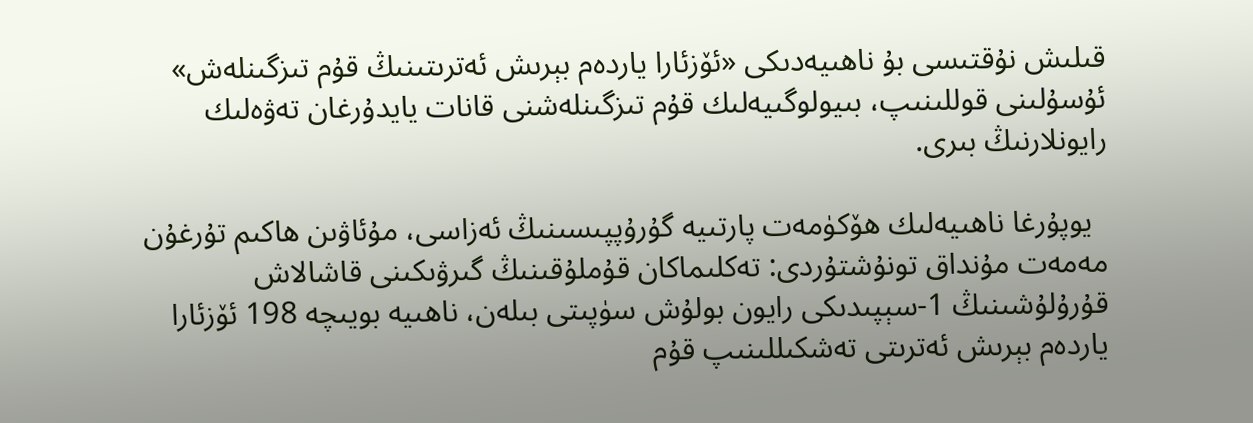قىلىش نۇقتىسى بۇ ناھىيەدىكى «ئۆزئارا ياردەم بېرىش ئەترىتىنىڭ قۇم تىزگىنلەش» ئۇسۇلىنى قوللىنىپ، بىيولوگىيەلىك قۇم تىزگىنلەشنى قانات يايدۇرغان تەۋەلىك رايونلارنىڭ بىرى.

  يوپۇرغا ناھىيەلىك ھۆكۈمەت پارتىيە گۇرۇپپىسىنىڭ ئەزاسى، مۇئاۋىن ھاكىم تۇرغۇن مەمەت مۇنداق تونۇشتۇردى: تەكلىماكان قۇملۇقىنىڭ گىرۋىكىنى قاشالاش قۇرۇلۇشىنىڭ 1-سېپىدىكى رايون بولۇش سۈپىتى بىلەن، ناھىيە بويىچە 198 ئۆزئارا ياردەم بېرىش ئەترىتى تەشكىللىنىپ قۇم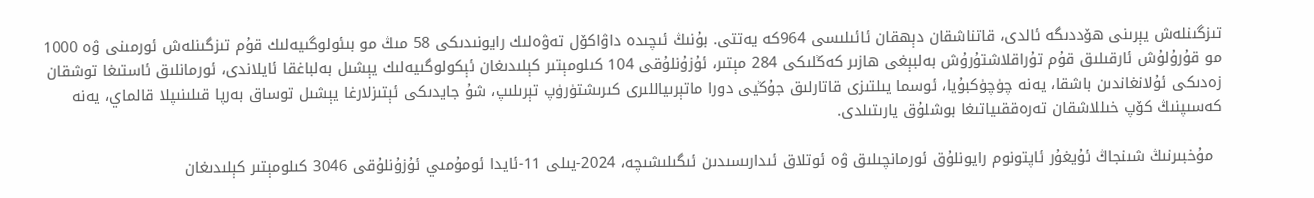تىزگىنلەش يېرىنى ھۆددىگە ئالدى، قاتناشقان دېھقان ئائىلىسى 964كە يەتتى. بۇنىڭ ئىچىدە داۋاكۆل تەۋەلىك رايونىدىكى 58 مىڭ مو بىئولوگىيەلىك قۇم تىزگىنلەش ئورمىنى ۋە 1000 مو قۇرۇلۇش ئارقىلىق قۇم تۇراقلاشتۇرۇش بەلبېغى ھازىر كەڭلىكى 284 مېتىر، ئۇزۇنلۇقى 104 كىلومېتىر كېلىدىغان ئېكولوگىيەلىك يېشىل بەلباغقا ئايلاندى، ئورمانلىق ئاستىغا توشقان زەدىكى ئۇلانغاندىن باشقا، يەنە چۈچۈكبۇيا، ئوسما يىلتىزى قاتارلىق جۇڭيى دورا ماتېرىياللىرى كىرىشتۈرۈپ تېرىلىپ، شۇ جايدىكى ئېتىزلارغا يېشىل توساق بەرپا قىلىنىپلا قالماي، يەنە كەسىپنىڭ كۆپ خىللاشقان تەرەققىياتىغا بوشلۇق يارىتىلدى.

  مۇخبىرنىڭ شىنجاڭ ئۇيغۇر ئاپتونوم رايونلۇق ئورمانچىلىق ۋە ئوتلاق ئىدارىسىدىن ئىگىلىشىچە، 2024-يىلى 11-ئايدا ئومۇمىي ئۇزۇنلۇقى 3046 كىلومېتىر كېلىدىغان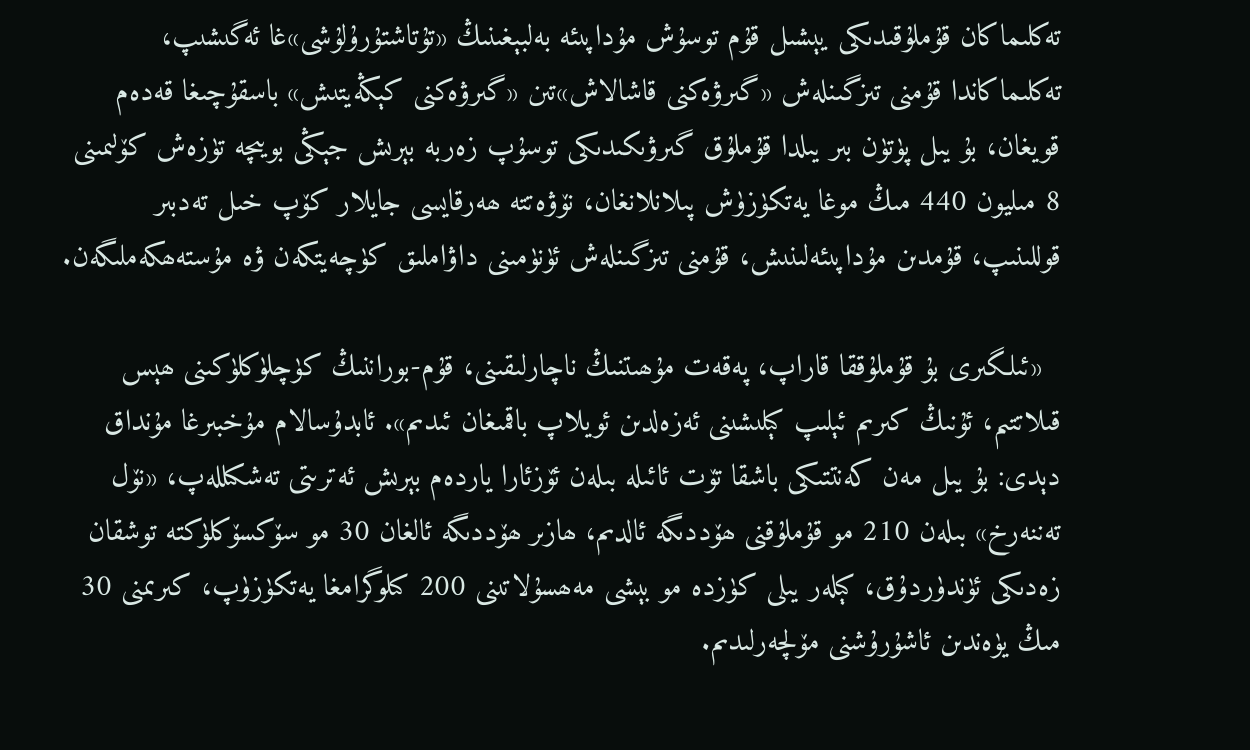تەكلىماكان قۇملۇقىدىكى يېشىل قۇم توسۇش مۇداپىئە بەلبېغىنىڭ «تۇتاشتۇرۇلۇشى»غا ئەگىشىپ، تەكلىماكاندا قۇمنى تىزگىنلەش «گىرۋەكنى قاشالاش»تىن «گىرۋەكنى كېڭەيتىش» باسقۇچىغا قەدەم قويغان، بۇ يىل پۈتۈن بىر يىلدا قۇملۇق گىرۋىكىدىكى توسۇپ زەربە بېرىش جېڭى بويىچە تۈزەش كۆلىمىنى 8 مىليون 440 مىڭ موغا يەتكۈزۈش پىلانلانغان، نۆۋەتتە ھەرقايسى جايلار كۆپ خىل تەدبىر قوللىنىپ، قۇمدىن مۇداپىئەلىنىش، قۇمنى تىزگىنلەش ئۈنۈمىنى داۋاملىق كۈچەيتكەن ۋە مۇستەھكەملىگەن.

  «ئىلگىرى بۇ قۇملۇققا قاراپ، پەقەت مۇھىتنىڭ ناچارلىقىنى، قۇم-بوراننىڭ كۈچلۈكلۈكىنى ھېس قىلاتتىم، ئۇنىڭ كىرىم ئېلىپ كېلىشىنى ئەزەلدىن ئويلاپ باقمىغان ئىدىم». ئابدۇسالام مۇخبىرغا مۇنداق دېدى: بۇ يىل مەن كەنتتىكى باشقا تۆت ئائىلە بىلەن ئۆزئارا ياردەم بېرىش ئەترىتى تەشكىللەپ، «نۆل تەننەرخ» بىلەن 210 مو قۇملۇقنى ھۆددىگە ئالدىم، ھازىر ھۆددىگە ئالغان 30 مو سۆكسۆكلۈكتە توشقان زەدىكى ئۈندۈردۇق، كېلەر يىلى كۈزدە مو بېشى مەھسۇلاتىنى 200 كىلوگرامغا يەتكۈزۈپ، كىرىمنى 30 مىڭ يۈەندىن ئاشۇرۇشنى مۆلچەرلىدىم.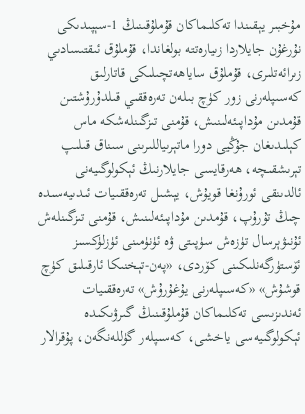مۇخبىر يېقىندا تەكلىماكان قۇملۇقىنىڭ 1-سېپىدىكى نۇرغۇن جايلاردا زىيارەتتە بولغاندا، قۇملۇق ئىقتىسادىي زىرائەتلىرى، قۇملۇق ساياھەتچىلىكى قاتارلىق كەسىپلەرنى زور كۈچ بىلەن تەرەققىي قىلدۇرۇشتىن قۇمدىن مۇداپىئەلىنىش، قۇمنى تىزگىنلەشكە ماس كېلىدىغان جۇڭيى دورا ماتېرىياللىرىنى سىناق قىلىپ تېرىشقىچە، ھەرقايسى جايلارنىڭ ئېكولوگىيەنى ئالدىنقى ئورۇنغا قويۇش، يېشىل تەرەققىيات ئىدىيەسىدە چىڭ تۇرۇپ، قۇمدىن مۇداپىئەلىنىش، قۇمنى تىزگىنلەش ئۇنىۋېرسال تۈزەش سۈپىتى ۋە ئۈنۈمىنى ئۈزلۈكسىز ئۆستۈرگەنلىكىنى كۆردى، «پەن-تېخنىكا ئارقىلىق كۈچ قوشۇش» «كەسىپلەرنى يۇغۇرۇش» تەرەققىيات ئەندىزىسى تەكلىماكان قۇملۇقىنىڭ گىرۋىكىدە ئېكولوگىيەسى ياخشى، كەسىپلەر گۈللەنگەن، پۇقرالار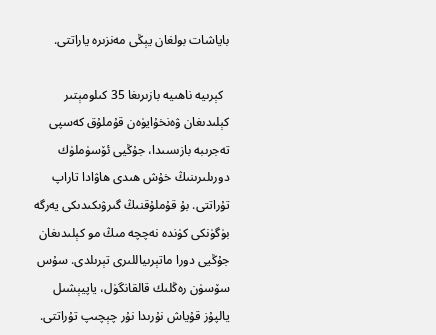باياشات بولغان يېڭى مەنزىرە ياراتتى.

  كېرىيە ناھىيە بازىرىغا 35 كىلومېتىر كېلىدىغان ۋەنخۇايۈەن قۇملۇق كەسپى تەجرىبە بازىسىدا، جۇڭيى ئۆسۈملۈك دورىلىرىنىڭ خۇش ھىدى ھاۋادا تاراپ تۇراتتى. بۇ قۇملۇقنىڭ گىرۋىكىدىكى يەرگە بۈگۈنكى كۈندە نەچچە مىڭ مو كېلىدىغان جۇڭيى دورا ماتېرىياللىرى تېرىلدى. سۇس سۆسۈن رەڭلىك قالقانگۈل، ياپيېشىل يالپۇز قۇياش نۇرىدا نۇر چېچىپ تۇراتتى.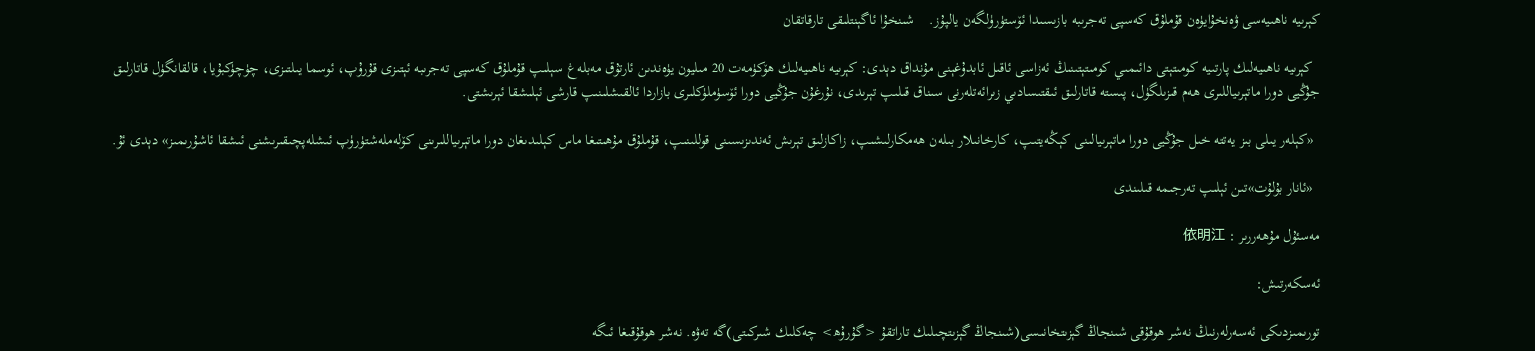كېرىيە ناھىيەسى ۋەنخۇايۈەن قۇملۇق كەسپى تەجرىبە بازىسىدا ئۆستۈرۈلگەن يالپۇز.    شىنخۇا ئاگېنتلىقى تارقاتقان

  كېرىيە ناھىيەلىك پارتىيە كومىتېتى دائىمىي كومىتېتىنىڭ ئەزاسى ئاقىل ئابدۇغېنى مۇنداق دېدى: كېرىيە ناھىيەلىك ھۆكۈمەت 20 مىليون يۈەندىن ئارتۇق مەبلەغ سېلىپ قۇملۇق كەسپى تەجرىبە ئېتىزى قۇرۇپ، ئوسما يىلتىزى، چۈچۈكبۇيا، قالقانگۈل قاتارلىق جۇڭيى دورا ماتېرىياللىرى ھەم قىزىلگۈل، پىستە قاتارلىق ئىقتىسادىي زىرائەتلەرنى سىناق قىلىپ تېرىدى، نۇرغۇن جۇڭيى دورا ئۆسۈملۈكلىرى بازاردا ئالقىشلىنىپ قارشى ئېلىشقا ئېرىشتى.

  «كېلەر يىلى بىز يەتتە خىل جۇڭيى دورا ماتېرىيالىنى كېڭەيتىپ، كارخانىلار بىلەن ھەمكارلىشىپ، زاكازلىق تېرىش ئەندىزىسىنى قوللىنىپ، قۇملۇق مۇھىتىغا ماس كېلىدىغان دورا ماتېرىياللىرىنى كۆلەملەشتۈرۈپ ئىشلەپچىقىرىشنى ئىشقا ئاشۇرىمىز» دېدى ئۇ.

  «ئانار بۇلۇت»تىن ئېلىپ تەرجىمە قىلىندى

مەسئۇل مۇھەررىر : 依明江

ئەسكەرتىش:

تورىمىزدىكى ئەسەرلەرنىڭ نەشر ھوقۇقى شىنجاڭ گېزىتخانىسى(شىنجاڭ گېزىتچىلىك تاراتقۇ <گۇرۇھ> چەكلىك شىركىتى)گە تەۋە. نەشر ھوقۇقىغا ئىگە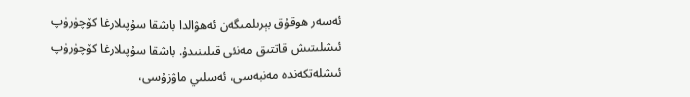ئەسەر ھوقۇق بېرىلمىگەن ئەھۋالدا باشقا سۇپىلارغا كۆچۈرۈپ ئىشلىتىش قاتتىق مەنئى قىلىنىدۇ. باشقا سۇپىلارغا كۆچۈرۈپ ئىشلەتكەندە مەنبەسى، ئەسلىي ماۋزۇسى،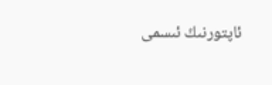ئاپتورنىڭ ئىسمى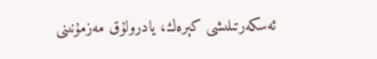ئەسكەرتىلىشى كېرەك، يادرولۇق مەزمۇنىنى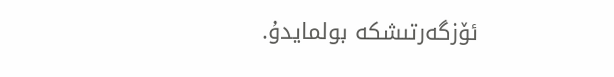ئۆزگەرتىشكە بولمايدۇ.